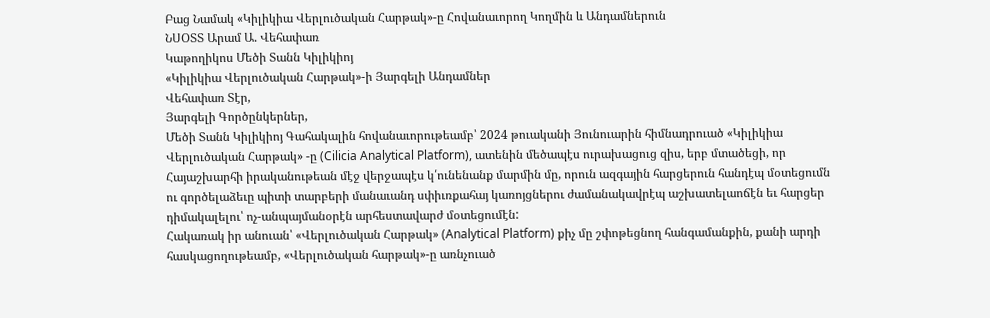Բաց Նամակ «Կիլիկիա Վերլուծական Հարթակ»-ը Հովանաւորող Կողմին և Անդամներուն
ՆՍՕՏՏ Արամ Ա. Վեհափառ
Կաթողիկոս Մեծի Տանն Կիլիկիոյ
«Կիլիկիա Վերլուծական Հարթակ»-ի Յարգելի Անդամներ
Վեհափառ Տէր,
Յարգելի Գործընկերներ,
Մեծի Տանն Կիլիկիոյ Գահակալին հովանաւորութեամբ՝ 2024 թուականի Յունուարին հիմնադրուած «Կիլիկիա Վերլուծական Հարթակ» -ը (Cilicia Analytical Platform), ատենին մեծապէս ուրախացուց զիս, երբ մտածեցի, որ Հայաշխարհի իրականութեան մէջ վերջապէս կ՛ունենանք մարմին մը, որուն ազգային հարցերուն հանդէպ մօտեցումն ու գործելաձեւը պիտի տարբերի մանաւանդ սփիւռքահայ կառոյցներու ժամանակավրէպ աշխատելաոճէն եւ հարցեր դիմակալելու՝ ոչ-անպայմանօրէն արհեստավարժ մօտեցումէն:
Հակառակ իր անուան՝ «Վերլուծական Հարթակ» (Analytical Platform) քիչ մը շփոթեցնող հանգամանքին, քանի արդի հասկացողութեամբ, «Վերլուծական հարթակ»-ը առնչուած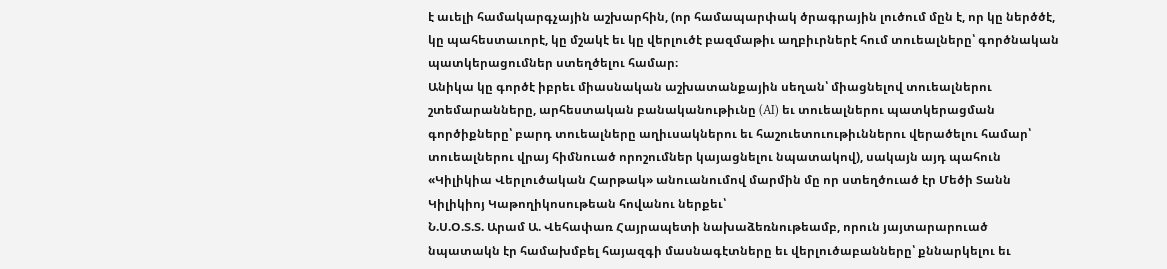է աւելի համակարգչային աշխարհին, (որ համապարփակ ծրագրային լուծում մըն է, որ կը ներծծէ, կը պահեստաւորէ, կը մշակէ եւ կը վերլուծէ բազմաթիւ աղբիւրներէ հում տուեալները՝ գործնական պատկերացումներ ստեղծելու համար։
Անիկա կը գործէ իբրեւ միասնական աշխատանքային սեղան՝ միացնելով տուեալներու շտեմարանները, արհեստական բանականութիւնը (AI) եւ տուեալներու պատկերացման գործիքները՝ բարդ տուեալները աղիւսակներու եւ հաշուետուութիւններու վերածելու համար՝ տուեալներու վրայ հիմնուած որոշումներ կայացնելու նպատակով), սակայն այդ պահուն «Կիլիկիա Վերլուծական Հարթակ» անուանումով մարմին մը որ ստեղծուած էր Մեծի Տանն Կիլիկիոյ Կաթողիկոսութեան հովանու ներքեւ՝
Ն.Ս.Օ.Տ.Տ. Արամ Ա. Վեհափառ Հայրապետի նախաձեռնութեամբ, որուն յայտարարուած նպատակն էր համախմբել հայազգի մասնագէտները եւ վերլուծաբանները՝ քննարկելու եւ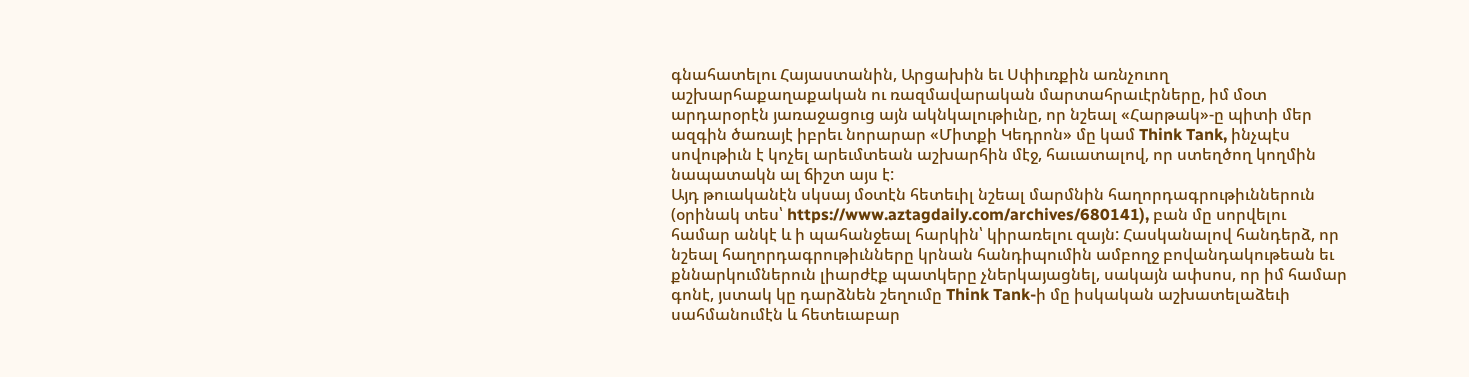գնահատելու Հայաստանին, Արցախին եւ Սփիւռքին առնչուող աշխարհաքաղաքական ու ռազմավարական մարտահրաւէրները, իմ մօտ արդարօրէն յառաջացուց այն ակնկալութիւնը, որ նշեալ «Հարթակ»-ը պիտի մեր ազգին ծառայէ իբրեւ նորարար «Միտքի Կեդրոն» մը կամ Think Tank, ինչպէս սովութիւն է կոչել արեւմտեան աշխարհին մէջ, հաւատալով, որ ստեղծող կողմին նապատակն ալ ճիշտ այս է:
Այդ թուականէն սկսայ մօտէն հետեւիլ նշեալ մարմնին հաղորդագրութիւններուն (օրինակ տես՝ https://www.aztagdaily.com/archives/680141), բան մը սորվելու համար անկէ և ի պահանջեալ հարկին՝ կիրառելու զայն: Հասկանալով հանդերձ, որ նշեալ հաղորդագրութիւնները կրնան հանդիպումին ամբողջ բովանդակութեան եւ քննարկումներուն լիարժէք պատկերը չներկայացնել, սակայն ափսոս, որ իմ համար գոնէ, յստակ կը դարձնեն շեղումը Think Tank-ի մը իսկական աշխատելաձեւի սահմանումէն և հետեւաբար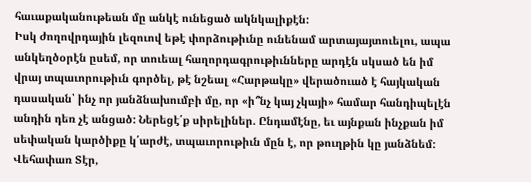հաւաքականութեան մը անկէ ունեցած ակնկալիքէն:
Իսկ ժողովրդային լեզուով եթէ փորձութիւնը ունենամ արտայայտուելու, ապա անկեղծօրէն ըսեմ, որ տուեալ հաղորդագրութիւնները արդէն սկսած են իմ վրայ տպաւորութիւն գործել, թէ նշեալ «Հարթակը» վերածուած է հայկական դասական՝ ինչ որ յանձնախումբի մը, որ «ի՞նչ կայ չկայի» համար հանդիպելէն անդին դեռ չէ անցած: Ներեցէ՛ք սիրելիներ. Ընդամէնը, եւ այնքան ինչքան իմ սեփական կարծիքը կ՛արժէ, տպաւորութիւն մըն է, որ թուղթին կը յանձնեմ:
Վեհափառ Տէր,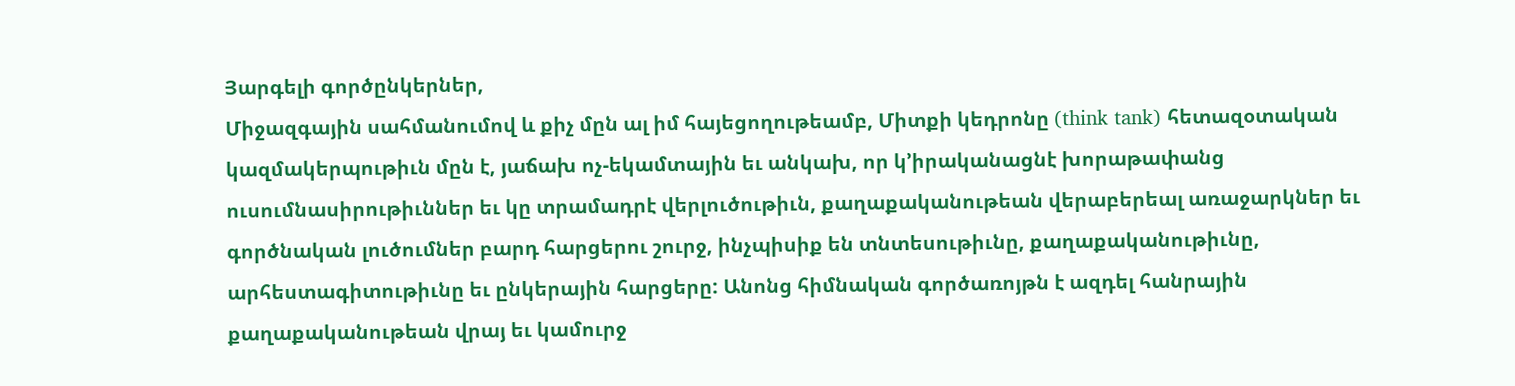Յարգելի գործընկերներ,
Միջազգային սահմանումով և քիչ մըն ալ իմ հայեցողութեամբ, Միտքի կեդրոնը (think tank) հետազօտական կազմակերպութիւն մըն է, յաճախ ոչ-եկամտային եւ անկախ, որ կ’իրականացնէ խորաթափանց ուսումնասիրութիւններ եւ կը տրամադրէ վերլուծութիւն, քաղաքականութեան վերաբերեալ առաջարկներ եւ գործնական լուծումներ բարդ հարցերու շուրջ, ինչպիսիք են տնտեսութիւնը, քաղաքականութիւնը, արհեստագիտութիւնը եւ ընկերային հարցերը: Անոնց հիմնական գործառոյթն է ազդել հանրային քաղաքականութեան վրայ եւ կամուրջ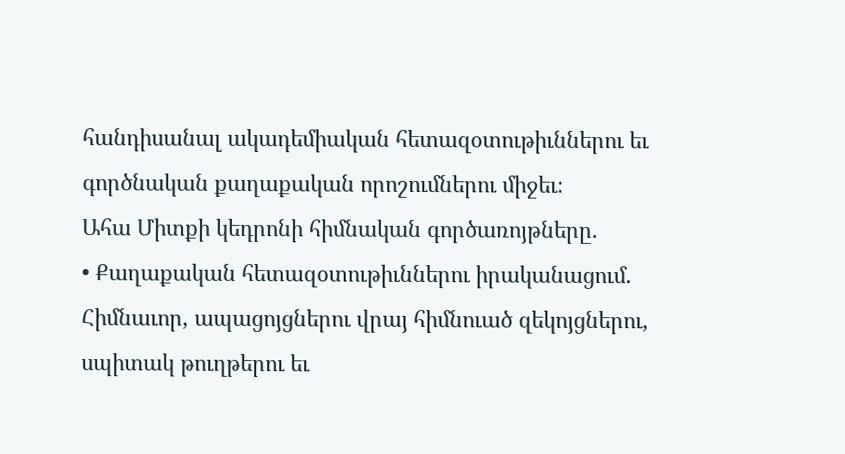հանդիսանալ ակադեմիական հետազօտութիւններու եւ գործնական քաղաքական որոշումներու միջեւ։
Ահա Միտքի կեդրոնի հիմնական գործառոյթները.
• Քաղաքական հետազօտութիւններու իրականացում. Հիմնաւոր, ապացոյցներու վրայ հիմնուած զեկոյցներու, սպիտակ թուղթերու եւ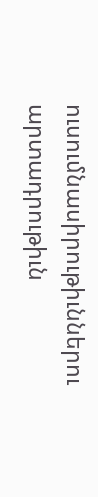ուսումնասիրութիւններու արտադրութիւն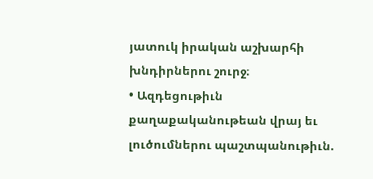յատուկ իրական աշխարհի խնդիրներու շուրջ։
• Ազդեցութիւն քաղաքականութեան վրայ եւ լուծումներու պաշտպանութիւն.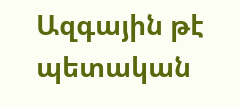Ազգային թէ պետական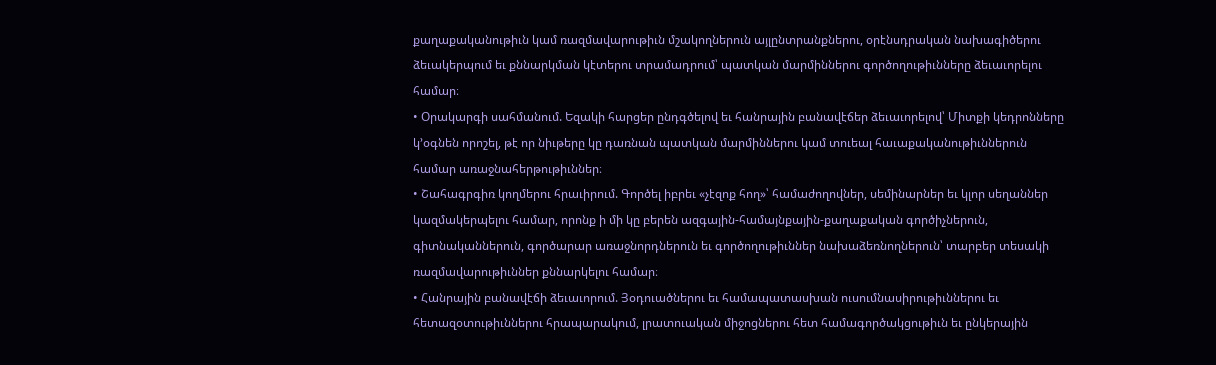քաղաքականութիւն կամ ռազմավարութիւն մշակողներուն այլընտրանքներու, օրէնսդրական նախագիծերու ձեւակերպում եւ քննարկման կէտերու տրամադրում՝ պատկան մարմիններու գործողութիւնները ձեւաւորելու համար։
• Օրակարգի սահմանում. Եզակի հարցեր ընդգծելով եւ հանրային բանավէճեր ձեւաւորելով՝ Միտքի կեդրոնները կ’օգնեն որոշել, թէ որ նիւթերը կը դառնան պատկան մարմիններու կամ տուեալ հաւաքականութիւններուն համար առաջնահերթութիւններ։
• Շահագրգիռ կողմերու հրաւիրում. Գործել իբրեւ «չէզոք հող»՝ համաժողովներ, սեմինարներ եւ կլոր սեղաններ կազմակերպելու համար, որոնք ի մի կը բերեն ազգային-համայնքային-քաղաքական գործիչներուն, գիտնականներուն, գործարար առաջնորդներուն եւ գործողութիւններ նախաձեռնողներուն՝ տարբեր տեսակի ռազմավարութիւններ քննարկելու համար։
• Հանրային բանավէճի ձեւաւորում. Յօդուածներու եւ համապատասխան ուսումնասիրութիւններու եւ հետազօտութիւններու հրապարակում, լրատուական միջոցներու հետ համագործակցութիւն եւ ընկերային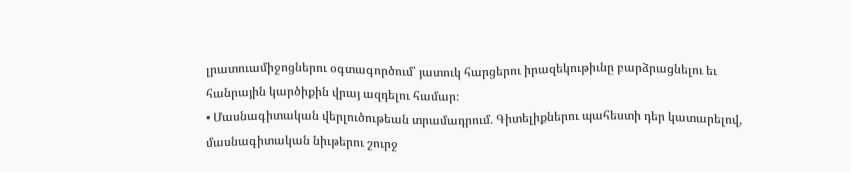լրատուամիջոցներու օգտագործում՝ յատուկ հարցերու իրազեկութիւնը բարձրացնելու եւ հանրային կարծիքին վրայ ազդելու համար։
• Մասնագիտական վերլուծութեան տրամադրում. Գիտելիքներու պահեստի դեր կատարելով, մասնագիտական նիւթերու շուրջ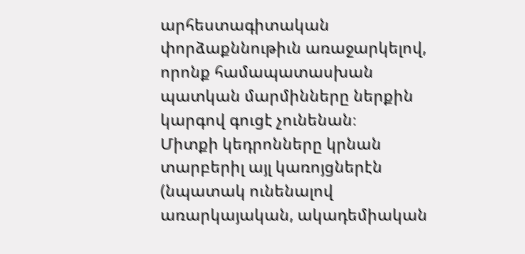արհեստագիտական փորձաքննութիւն առաջարկելով, որոնք համապատասխան պատկան մարմինները ներքին կարգով գուցէ չունենան։
Միտքի կեդրոնները կրնան տարբերիլ այլ կառոյցներէն (նպատակ ունենալով առարկայական, ակադեմիական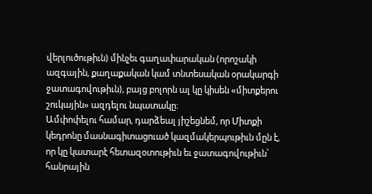վերլուծութիւն) մինչեւ գաղափարական (որոշակի ազգային, քաղաքական կամ տնտեսական օրակարգի ջատագովութիւն), բայց բոլորն ալ կը կիսեն «միտքերու շուկային» ազդելու նպատակը։
Ամփոփելու համար, դարձեալ յիշեցնեմ, որ Միտքի կեդրոնը մասնագիտացուած կազմակերպութիւն մըն է, որ կը կատարէ հետազօտութիւն եւ ջատագովութիւն՝ հանրային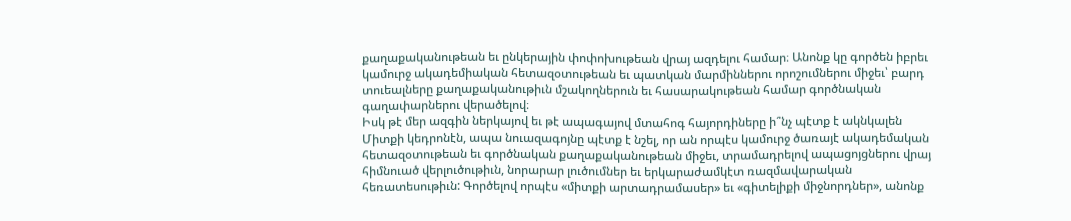քաղաքականութեան եւ ընկերային փոփոխութեան վրայ ազդելու համար։ Անոնք կը գործեն իբրեւ կամուրջ ակադեմիական հետազօտութեան եւ պատկան մարմիններու որոշումներու միջեւ՝ բարդ տուեալները քաղաքականութիւն մշակողներուն եւ հասարակութեան համար գործնական գաղափարներու վերածելով։
Իսկ թէ մեր ազգին ներկայով եւ թէ ապագայով մտահոգ հայորդիները ի՞նչ պէտք է ակնկալեն Միտքի կեդրոնէն, ապա նուազագոյնը պէտք է նշել, որ ան որպէս կամուրջ ծառայէ ակադեմական հետազօտութեան եւ գործնական քաղաքականութեան միջեւ, տրամադրելով ապացոյցներու վրայ հիմնուած վերլուծութիւն, նորարար լուծումներ եւ երկարաժամկէտ ռազմավարական հեռատեսութիւն: Գործելով որպէս «միտքի արտադրամասեր» եւ «գիտելիքի միջնորդներ», անոնք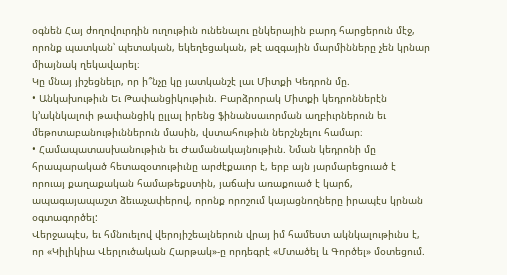օգնեն Հայ ժողովուրդին ուղութիւն ունենալու ընկերային բարդ հարցերուն մէջ, որոնք պատկան՝ պետական, եկեղեցական, թէ ազգային մարմինները չեն կրնար միայնակ ղեկավարել։
Կը մնայ յիշեցնելր, որ ի՞նչը կը յատկանշէ լաւ Միտքի Կեդրոն մը.
• Անկախութիւն Եւ Թափանցիկութիւն. Բարձրորակ Միտքի կեդրոններէն կ’ակնկալուի թափանցիկ ըլլալ իրենց ֆինանսաւորման աղբիւրներուն եւ մեթոտաբանութիւններուն մասին, վստահութիւն ներշնչելու համար։
• Համապատասխանութիւն եւ Ժամանակայնութիւն. Նման կեդրոնի մը հրապարակած հետազօտութիւնը արժէքաւոր է, երբ այն յարմարեցուած է որուայ քաղաքական համաթեքստին, յաճախ առաքուած է կարճ, ապագայապաշտ ձեւաչափերով, որոնք որոշում կայացնողները իրապէս կրնան օգտագործել:
Վերջապէս, եւ հմնուելով վերոյիշեալներուն վրայ իմ համեստ ակնկալութիւնս է, որ «Կիլիկիա Վերլուծական Հարթակ»-ը որդեգրէ «Մտածել և Գործել» մօտեցում.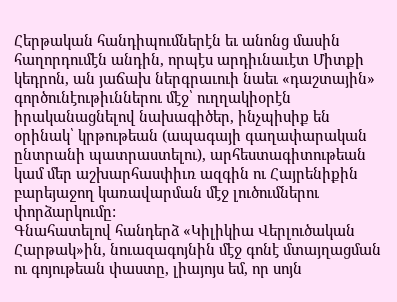Հերթական հանդիպումներէն եւ անոնց մասին հաղորդումէն անդին, որպէս արդիւնաւէտ Միտքի կեդրոն, ան յաճախ ներգրաւուի նաեւ «դաշտային» գործունէութիւններու մէջ՝ ուղղակիօրէն իրականացնելով նախագիծեր, ինչպիսիք են օրինակ՝ կրթութեան (ապագայի գաղափարական ընտրանի պատրաստելու), արհեստագիտութեան կամ մեր աշխարհասփիւռ ազգին ու Հայրենիքին բարեյաջող կառավարման մէջ լուծումներու փորձարկումը:
Գնահատելով հանդերձ «Կիլիկիա Վերլուծական Հարթակ»ին, նուազագոյնին մէջ գոնէ մտայղացման ու գոյութեան փաստը, լիայոյս եմ, որ սոյն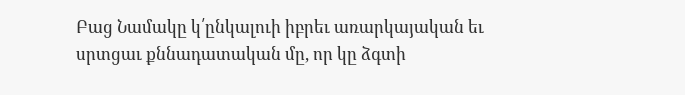Բաց Նամակը կ՛ընկալուի իբրեւ առարկայական եւ սրտցաւ քննադատական մը, որ կը ձգտի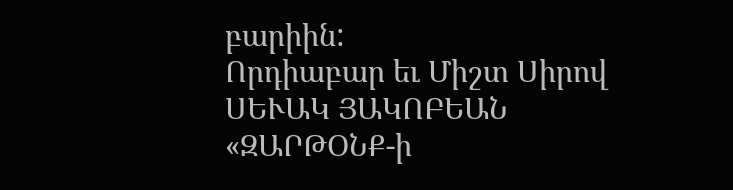բարիին:
Որդիաբար եւ Միշտ Սիրով
ՍԵՒԱԿ ՅԱԿՈԲԵԱՆ
«ԶԱՐԹՕՆՔ-ի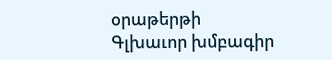օրաթերթի
Գլխաւոր խմբագիր